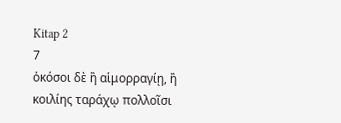Kitap 2
7
ὁκόσοι δὲ ἢ αἱμορραγίῃ, ἢ κοιλίης ταράχῳ πολλοῖσι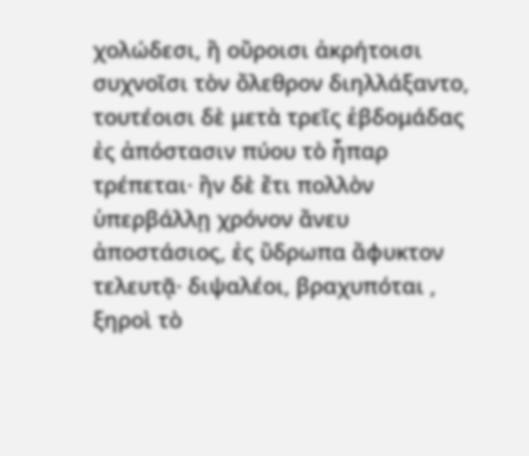χολώδεσι, ἢ οὔροισι ἀκρήτοισι συχνοῖσι τὸν ὄλεθρον διηλλάξαντο, τουτέοισι δὲ μετὰ τρεῖς ἑβδομάδας ἐς ἀπόστασιν πύου τὸ ἧπαρ τρέπεται· ἢν δὲ ἔτι πολλὸν ὑπερβάλλῃ χρόνον ἄνευ ἀποστάσιος, ἐς ὕδρωπα ἄφυκτον τελευτᾷ· διψαλέοι, βραχυπόται , ξηροὶ τὸ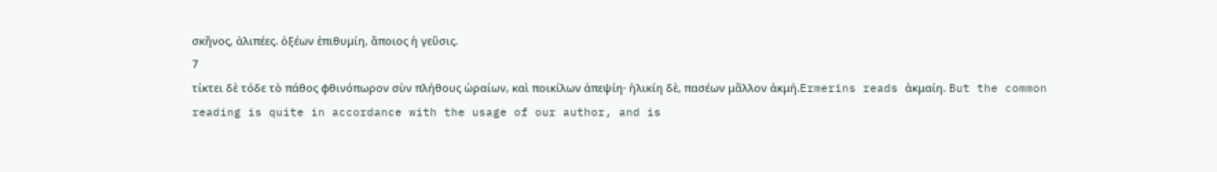σκῆνος, ἀλιπέες. ὀξέων ἐπιθυμίη, ἄποιος ἡ γεῦσις.
7
τίκτει δὲ τόδε τὸ πάθος φθινόπωρον σὺν πλήθους ὡραίων, καὶ ποικίλων ἀπεψίη· ἡλικίη δὲ, πασέων μᾶλλον ἀκμή.Ermerins reads ἀκμαίη. But the common reading is quite in accordance with the usage of our author, and is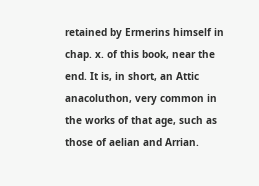retained by Ermerins himself in chap. x. of this book, near the end. It is, in short, an Attic anacoluthon, very common in the works of that age, such as those of aelian and Arrian.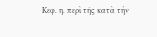Κεφ. η. περὶ τῆς κατὰ τὴν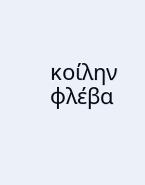κοίλην φλέβα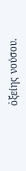ὀξείης νούσου.